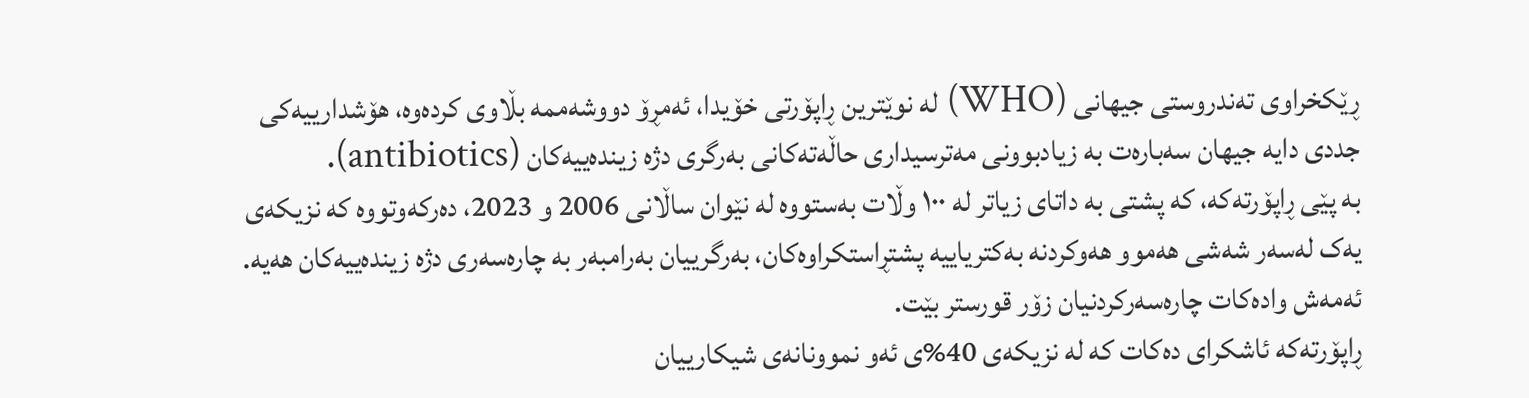ڕێکخراوی تەندروستی جیهانی (WHO) لە نوێترین ڕاپۆرتی خۆیدا، ئەمڕۆ دووشەممە بڵاوی کردەوە، هۆشدارییەکی جددی دایە جیهان سەبارەت بە زیادبوونی مەترسیداری حاڵەتەکانی بەرگری دژە زیندەییەکان (antibiotics).
بە پێی ڕاپۆرتەکە، کە پشتی بە داتای زیاتر لە ١٠٠ وڵات بەستووە لە نێوان ساڵانی 2006 و 2023، دەرکەوتووە کە نزیکەی یەک لەسەر شەشی هەموو هەوکردنە بەکتریاییە پشتڕاستکراوەکان، بەرگرییان بەرامبەر بە چارەسەری دژە زیندەییەکان هەیە. ئەمەش وادەکات چارەسەرکردنیان زۆر قورستر بێت.
ڕاپۆرتەکە ئاشکرای دەکات کە لە نزیکەی 40%ی ئەو نموونانەی شیکارییان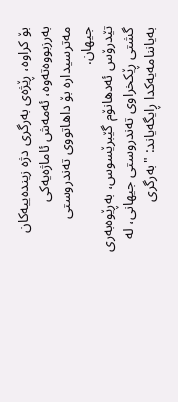بۆ کراوە، ڕێژەی بەرگری دژە زیندەییەکان بەرزبووەتەوە، ئەمەش ئاماژەیەکی مەترسیدارە بۆ داهاتووی تەندروستی جیهان.
تێدرۆس ئەدهانۆم گێبرێسوس، بەڕێوەبەری گشتی ڕێکخراوی تەندروستی جیهانی، لە بەیاننامەیەکدا ڕایگەیاند: "بەرگری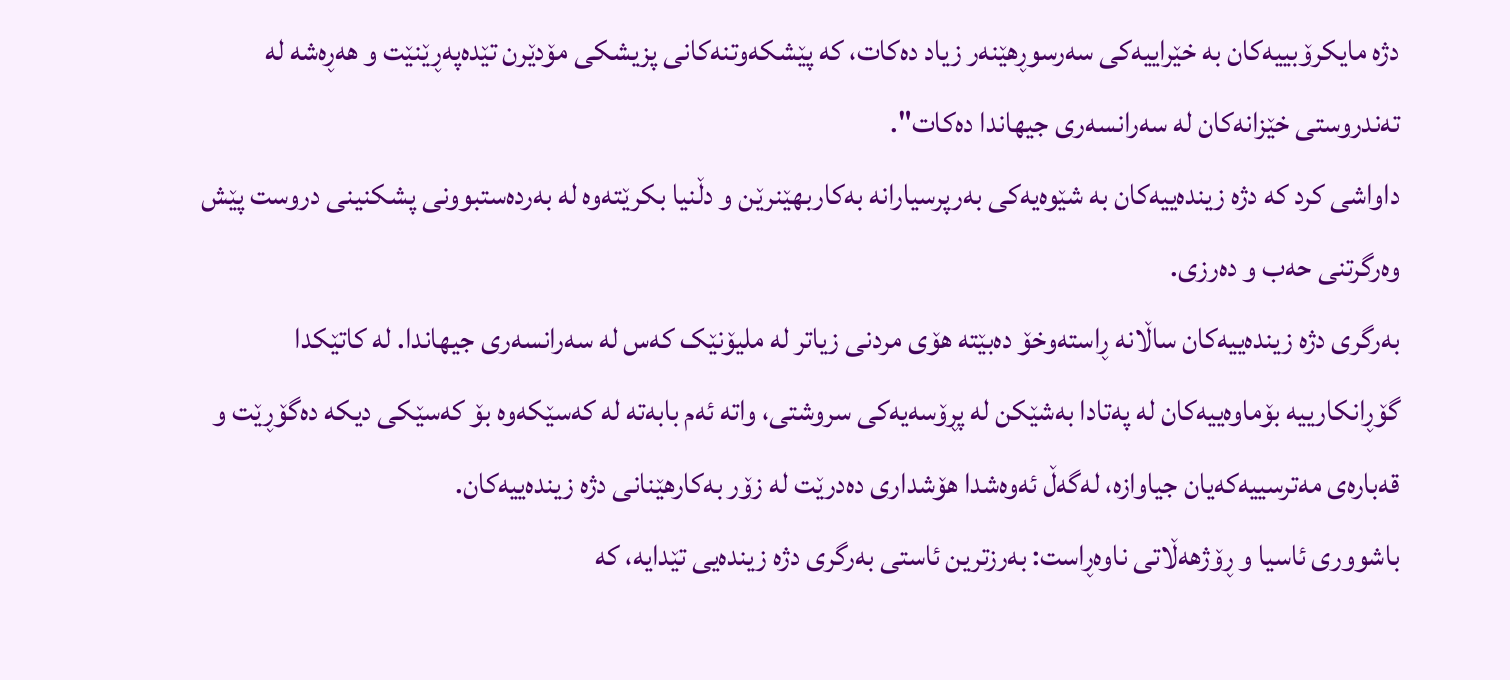دژە مایکرۆبییەکان بە خێراییەکی سەرسوڕهێنەر زیاد دەکات، کە پێشکەوتنەکانی پزیشکی مۆدێرن تێدەپەڕێنێت و هەڕەشە لە تەندروستی خێزانەکان لە سەرانسەری جیهاندا دەکات".
داواشی کرد کە دژە زیندەییەکان بە شێوەیەکی بەرپرسیارانە بەکاربهێنرێن و دڵنیا بکرێتەوە لە بەردەستبوونی پشکنینی دروست پێش وەرگرتنی حەب و دەرزی.
بەرگری دژە زیندەییەکان ساڵانە ڕاستەوخۆ دەبێتە هۆی مردنی زیاتر لە ملیۆنێک کەس لە سەرانسەری جیهاندا. لە کاتێکدا گۆڕانکارییە بۆماوەییەکان لە پەتادا بەشێکن لە پڕۆسەیەکی سروشتی، واتە ئەم بابەتە لە کەسێکەوە بۆ کەسێکی دیکە دەگۆڕێت و قەبارەی مەترسییەکەیان جیاوازە، لەگەڵ ئەوەشدا هۆشداری دەدرێت لە زۆر بەکارهێنانی دژە زیندەییەکان.
باشووری ئاسیا و ڕۆژهەڵاتی ناوەڕاست: بەرزترین ئاستی بەرگری دژە زیندەیی تێدایە، کە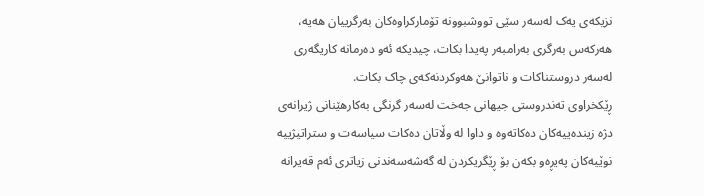نزیکەی یەک لەسەر سێی تووشبوونە تۆمارکراوەکان بەرگرییان هەیە، هەرکەس بەرگری بەرامبەر پەیدا بکات، چیدیکە ئەو دەرمانە کاریگەری لەسەر دروستناکات و ناتوانێ هەوکردنەکەی چاک بکات.
ڕێکخراوی تەندروستی جیهانی جەخت لەسەر گرنگی بەکارهێنانی ژیرانەی دژە زیندەییەکان دەکاتەوە و داوا لە وڵاتان دەکات سیاسەت و ستراتیژییە نوێیەکان پەیڕەو بکەن بۆ ڕێگریکردن لە گەشەسەندنی زیاتری ئەم قەیرانە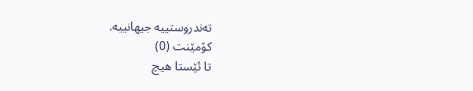تەندروستییە جیهانییە.
کۆمێنت (0)
تا ئێستا هیچ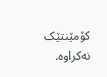کۆمێنتێک نەکراوە.